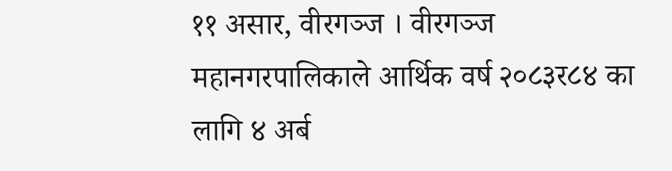११ असार, वीरगञ्ज । वीरगञ्ज महानगरपालिकाले आर्थिक वर्ष २०८३र८४ का लागि ४ अर्ब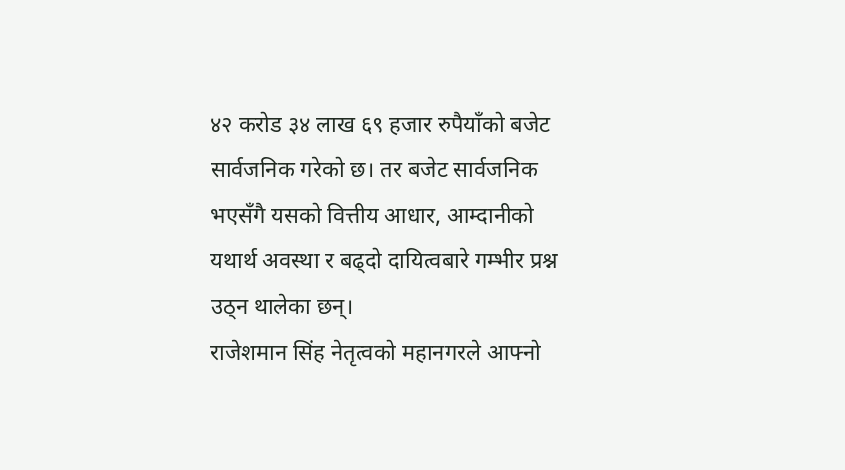४२ करोड ३४ लाख ६९ हजार रुपैयाँको बजेट सार्वजनिक गरेको छ। तर बजेट सार्वजनिक भएसँगै यसको वित्तीय आधार, आम्दानीको यथार्थ अवस्था र बढ्दो दायित्वबारे गम्भीर प्रश्न उठ्न थालेका छन्।
राजेशमान सिंह नेतृत्वको महानगरले आफ्नो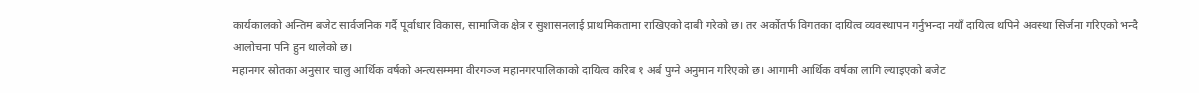कार्यकालको अन्तिम बजेट सार्वजनिक गर्दै पूर्वाधार विकास, सामाजिक क्षेत्र र सुशासनलाई प्राथमिकतामा राखिएको दाबी गरेको छ। तर अर्कोतर्फ विगतका दायित्व व्यवस्थापन गर्नुभन्दा नयाँ दायित्व थपिने अवस्था सिर्जना गरिएको भन्दै आलोचना पनि हुन थालेको छ।
महानगर स्रोतका अनुसार चालु आर्थिक वर्षको अन्त्यसम्ममा वीरगञ्ज महानगरपालिकाको दायित्व करिब १ अर्ब पुग्ने अनुमान गरिएको छ। आगामी आर्थिक वर्षका लागि ल्याइएको बजेट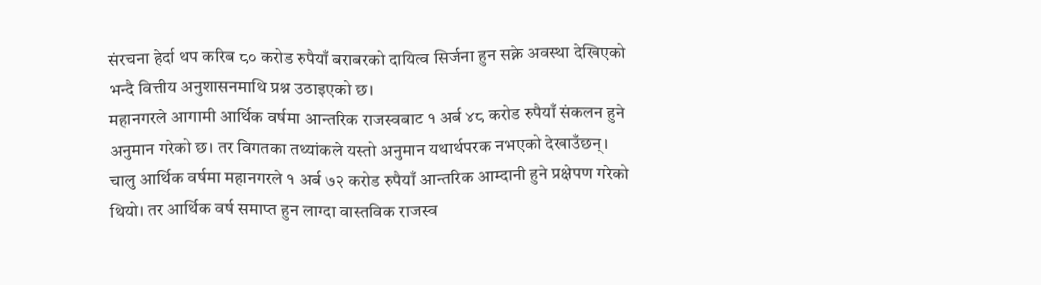संरचना हेर्दा थप करिब ८० करोड रुपैयाँ बराबरको दायित्व सिर्जना हुन सक्ने अवस्था देखिएको भन्दै वित्तीय अनुशासनमाथि प्रश्न उठाइएको छ।
महानगरले आगामी आर्थिक वर्षमा आन्तरिक राजस्वबाट १ अर्ब ४८ करोड रुपैयाँ संकलन हुने अनुमान गरेको छ। तर विगतका तथ्यांकले यस्तो अनुमान यथार्थपरक नभएको देखाउँछन्। चालु आर्थिक वर्षमा महानगरले १ अर्ब ७२ करोड रुपैयाँ आन्तरिक आम्दानी हुने प्रक्षेपण गरेको थियो। तर आर्थिक वर्ष समाप्त हुन लाग्दा वास्तविक राजस्व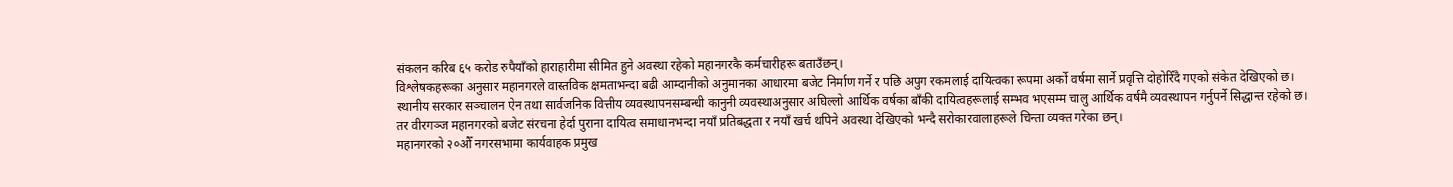संकलन करिब ६५ करोड रुपैयाँको हाराहारीमा सीमित हुने अवस्था रहेको महानगरकै कर्मचारीहरू बताउँछन्।
विश्लेषकहरूका अनुसार महानगरले वास्तविक क्षमताभन्दा बढी आम्दानीको अनुमानका आधारमा बजेट निर्माण गर्ने र पछि अपुग रकमलाई दायित्वका रूपमा अर्को वर्षमा सार्ने प्रवृत्ति दोहोरिँदै गएको संकेत देखिएको छ।
स्थानीय सरकार सञ्चालन ऐन तथा सार्वजनिक वित्तीय व्यवस्थापनसम्बन्धी कानुनी व्यवस्थाअनुसार अघिल्लो आर्थिक वर्षका बाँकी दायित्वहरूलाई सम्भव भएसम्म चालु आर्थिक वर्षमै व्यवस्थापन गर्नुपर्ने सिद्धान्त रहेको छ। तर वीरगञ्ज महानगरको बजेट संरचना हेर्दा पुराना दायित्व समाधानभन्दा नयाँ प्रतिबद्धता र नयाँ खर्च थपिने अवस्था देखिएको भन्दै सरोकारवालाहरूले चिन्ता व्यक्त गरेका छन्।
महानगरको २०औँ नगरसभामा कार्यवाहक प्रमुख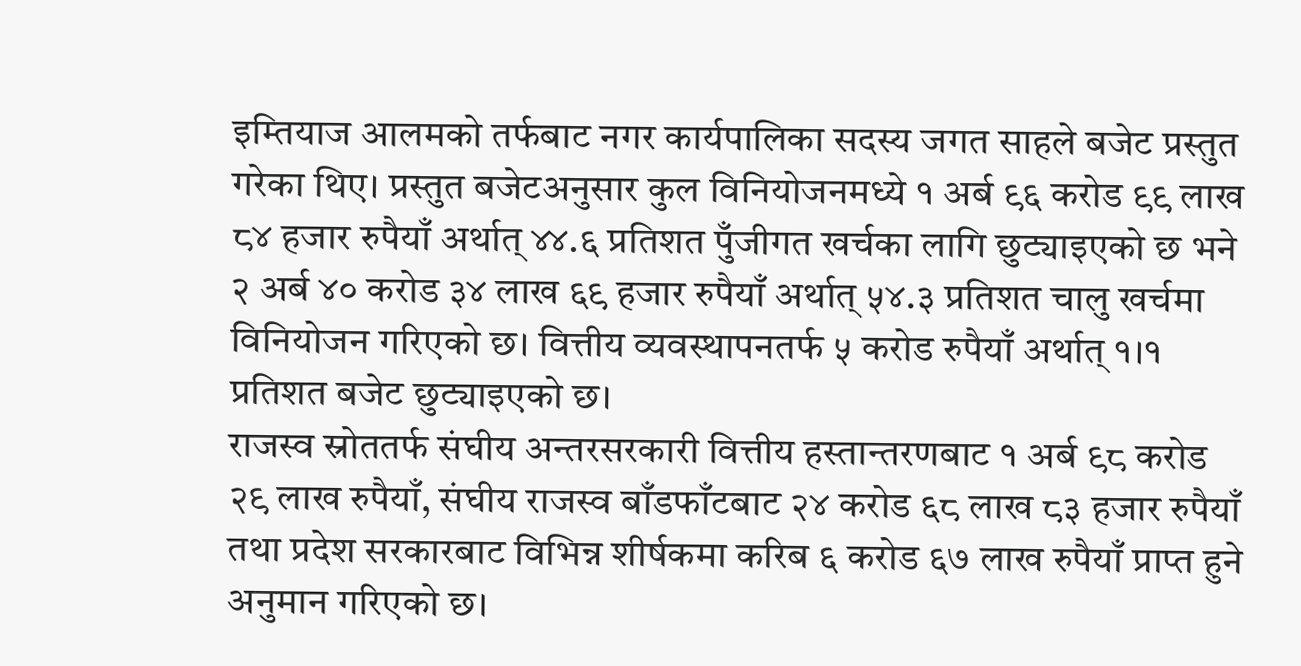इम्तियाज आलमको तर्फबाट नगर कार्यपालिका सदस्य जगत साहले बजेट प्रस्तुत गरेका थिए। प्रस्तुत बजेटअनुसार कुल विनियोजनमध्ये १ अर्ब ९६ करोड ९९ लाख ८४ हजार रुपैयाँ अर्थात् ४४.६ प्रतिशत पुँजीगत खर्चका लागि छुट्याइएको छ भने २ अर्ब ४० करोड ३४ लाख ६९ हजार रुपैयाँ अर्थात् ५४.३ प्रतिशत चालु खर्चमा विनियोजन गरिएको छ। वित्तीय व्यवस्थापनतर्फ ५ करोड रुपैयाँ अर्थात् १।१ प्रतिशत बजेट छुट्याइएको छ।
राजस्व स्रोततर्फ संघीय अन्तरसरकारी वित्तीय हस्तान्तरणबाट १ अर्ब ९८ करोड २९ लाख रुपैयाँ, संघीय राजस्व बाँडफाँटबाट २४ करोड ६८ लाख ८३ हजार रुपैयाँ तथा प्रदेश सरकारबाट विभिन्न शीर्षकमा करिब ६ करोड ६७ लाख रुपैयाँ प्राप्त हुने अनुमान गरिएको छ।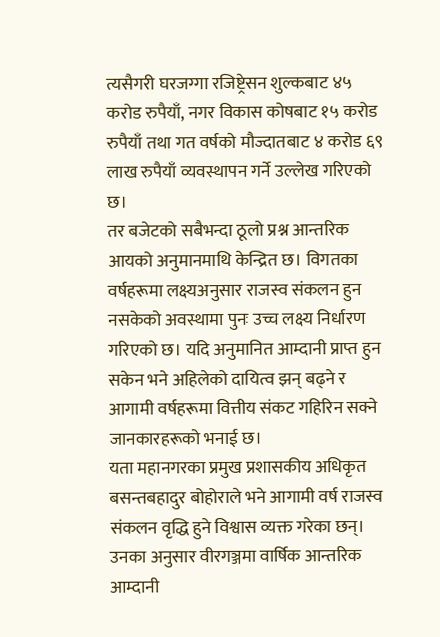त्यसैगरी घरजग्गा रजिष्ट्रेसन शुल्कबाट ४५ करोड रुपैयाँ, नगर विकास कोषबाट १५ करोड रुपैयाँ तथा गत वर्षको मौज्दातबाट ४ करोड ६९ लाख रुपैयाँ व्यवस्थापन गर्ने उल्लेख गरिएको छ।
तर बजेटको सबैभन्दा ठूलो प्रश्न आन्तरिक आयको अनुमानमाथि केन्द्रित छ। विगतका वर्षहरूमा लक्ष्यअनुसार राजस्व संकलन हुन नसकेको अवस्थामा पुनः उच्च लक्ष्य निर्धारण गरिएको छ। यदि अनुमानित आम्दानी प्राप्त हुन सकेन भने अहिलेको दायित्व झन् बढ्ने र आगामी वर्षहरूमा वित्तीय संकट गहिरिन सक्ने जानकारहरूको भनाई छ।
यता महानगरका प्रमुख प्रशासकीय अधिकृत बसन्तबहादुर बोहोराले भने आगामी वर्ष राजस्व संकलन वृद्धि हुने विश्वास व्यक्त गरेका छन्। उनका अनुसार वीरगञ्जमा वार्षिक आन्तरिक आम्दानी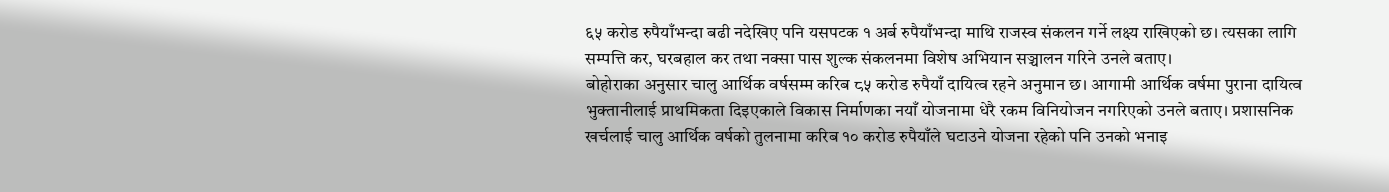६५ करोड रुपैयाँभन्दा बढी नदेखिए पनि यसपटक १ अर्ब रुपैयाँभन्दा माथि राजस्व संकलन गर्ने लक्ष्य राखिएको छ। त्यसका लागि सम्पत्ति कर, घरबहाल कर तथा नक्सा पास शुल्क संकलनमा विशेष अभियान सञ्चालन गरिने उनले बताए।
बोहोराका अनुसार चालु आर्थिक वर्षसम्म करिब ८५ करोड रुपैयाँ दायित्व रहने अनुमान छ। आगामी आर्थिक वर्षमा पुराना दायित्व भुक्तानीलाई प्राथमिकता दिइएकाले विकास निर्माणका नयाँ योजनामा धेरै रकम विनियोजन नगरिएको उनले बताए। प्रशासनिक खर्चलाई चालु आर्थिक वर्षको तुलनामा करिब १० करोड रुपैयाँले घटाउने योजना रहेको पनि उनको भनाइ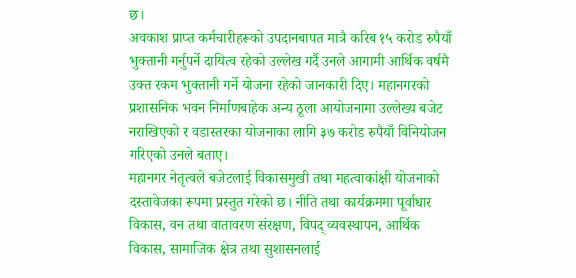छ।
अवकाश प्राप्त कर्मचारीहरूको उपदानबापत मात्रै करिब १५ करोड रुपैयाँ भुक्तानी गर्नुपर्ने दायित्व रहेको उल्लेख गर्दै उनले आगामी आर्थिक वर्षमै उक्त रकम भुक्तानी गर्ने योजना रहेको जानकारी दिए। महानगरको प्रशासनिक भवन निर्माणबाहेक अन्य ठूला आयोजनामा उल्लेख्य बजेट नराखिएको र वडास्तरका योजनाका लागि ३७ करोड रुपैयाँ विनियोजन गरिएको उनले बताए।
महानगर नेतृत्वले बजेटलाई विकासमुखी तथा महत्वाकांक्षी योजनाको दस्तावेजका रूपमा प्रस्तुत गरेको छ। नीति तथा कार्यक्रममा पूर्वाधार विकास, वन तथा वातावरण संरक्षण, विपद् व्यवस्थापन, आर्थिक विकास, सामाजिक क्षेत्र तथा सुशासनलाई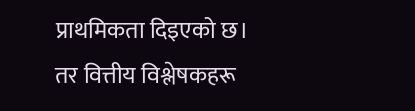प्राथमिकता दिइएको छ।
तर वित्तीय विश्लेषकहरू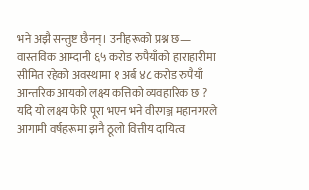भने अझै सन्तुष्ट छैनन्। उनीहरूको प्रश्न छ— वास्तविक आम्दानी ६५ करोड रुपैयाँको हाराहारीमा सीमित रहेको अवस्थामा १ अर्ब ४८ करोड रुपैयाँ आन्तरिक आयको लक्ष्य कत्तिको व्यवहारिक छ ? यदि यो लक्ष्य फेरि पूरा भएन भने वीरगञ्ज महानगरले आगामी वर्षहरूमा झनै ठूलो वित्तीय दायित्व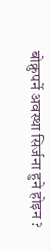बोक्नुपर्ने अवस्था सिर्जना हुने होइन ?